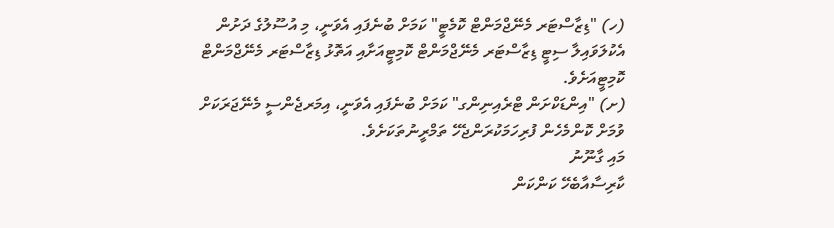(ހ) "ޑިޒާސްޓަރ މެނޭޖްމަންޓް ކޮމެޓީ" ކަމަށް ބުނެފައި އެވަނީ، މި އުސޫލުގެ ދަށުން އެކުލަވައިލާ ސިޓީ ޑިޒާސްޓަރ މެނޭޖްމަންޓް ކޮމިޓީއަށާއި އަތޮޅު ޑިޒާސްޓަރ މެނޭޖްމަންޓް ކޮމިޓީއަށެވެ.
(ށ) "އިންޑަކްށަން ޓްރެއިނިންގ" ކަމަށް ބުނެފައި އެވަނީ، އިމަރޖެންސީ މެނޭޖަރަކަށް ވުމަށް ކޮންމެހެން ފުރިހަމަކުރަންޖެހޭ ތަމްރީނުތަކަށެވެ.
މައި ގާނޫނު
ކާރިސާއާބެހޭ ކަންކަން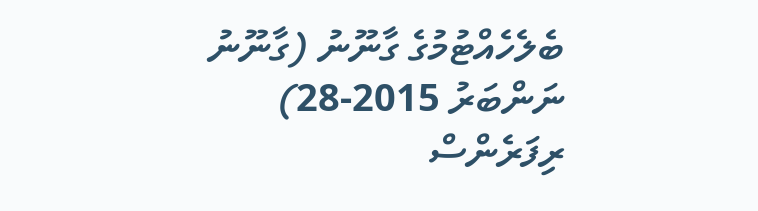ބެލެހެއްޓުމުގެ ގާނޫނު (ގާނޫނު ނަންބަރު 2015-28)
ރިފަރެންސް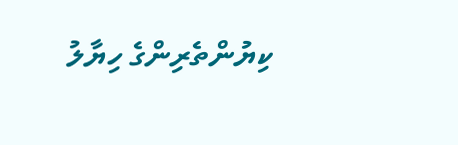ކިޔުންތެރިންގެ ހިޔާލު